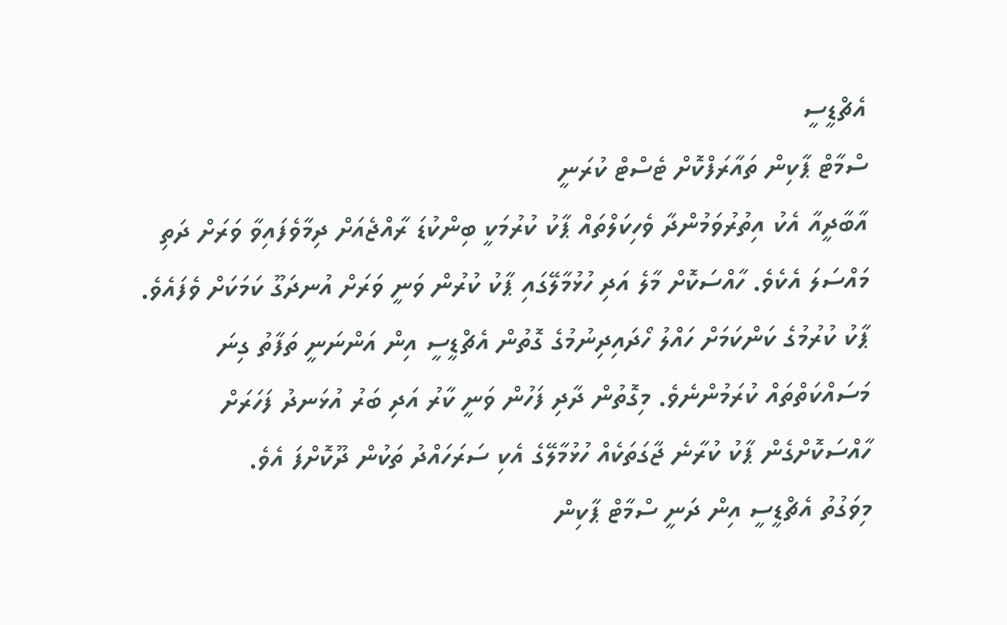އެޗްޑީސީ
ސްމާޓް ޕާކިން ތައާރަފްކޮށް ޓެސްޓް ކުރަނީ
އާބާދީއާ އެކު އިތުރުވަމުންދާ ވެހިކަލްތައް ޕާކު ކުރުމަކީ ބިންކުޑަ ރާއްޖެއަށް ދިމާވެފައިވާ ވަރަށް ދަތި މައްސަލަ އެކެވެ. ހާއްސަކޮށް މާލެ އަދި ހުޅުމާލޭގައި ޕާކު ކުރުން ވަނީ ވަރަށް އުނދަގޫ ކަމަކަށް ވެފައެވެ.
ޕާކު ކުރުމުގެ ކަންކަމަށް ހައްލު ހޯދައިދިނުމުގެ ގޮތުން އެޗްޑީސީ އިން އަންނަނީ ތަފާތު ގިނަ މަސައްކަތްތައް ކުރަމުންނެވެ. މިގޮތުން ދާދި ފަހުން ވަނީ ކާރު އަދި ބަރު އުޅަނދު ފަހަރަށް ހާއްސަކޮށްގެން ޕާކު ކުރާނެ ޖާގަތަކެއް ހުޅުމާލޭގެ އެކި ސަރަހައްދު ތަކުން ދޫކޮށްފަ އެވެ.
މިވަގުތު އެޗްޑީސީ އިން ދަނީ ސްމާޓް ޕާކިން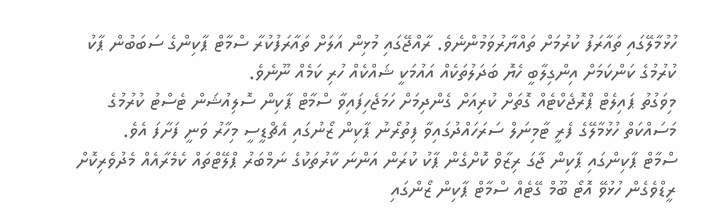ހުޅުމާލޭގައި ތައާރަފު ކުރުމަށް ތައްޔާރުވަމުންނެވެ. ރާއްޖޭގައި މުޅިން އަލަށް ތައާރަފުކުރާ ސްމާޓް ޕާކިންގެ ސަބަބުން ޕާކު ކުރުމުގެ ކަންކަމަށް އިންގިލާބީ ހެޔޮ ބަދަލުތަކެއް އައުމަކީ ޝައްކެއް ހުރި ކަމެއް ނޫނެވެ.
މިވަގުތު ޕައިލެޓް ޕްރޮޖެކްޓެއް ގޮތަށް ކުރިއަށް ގެންދިމަށް ހަމަޖެހިފައިވާ ސްމާޓް ޕާކިން ސޮލިއުޝަން ޓެސްޓު ކުރުމުގެ މަސައްކަތް ހުޅުމާލޭގެ ފެރީ ޓާމިނަލް ސަރަހައްދުގައިވާ ފިތުރޯނު ޕާކިން ޒޯނުގައި އެޗްޑީސީ މިހާރު ވަނީ ފަށާފަ އެވެ.
ސްމާޓް ޕާކިންގައި ޕާކިން ޖާގަ ރިޒާވް ކޮށްގެން ޕާކު ކުރަން އަންނަ ކާރުތަކުގެ ނަމްބަރު ޕްލޭޓްތައް ކެމެރާއެއް މެދުވެރިކޮށް ރީޑްވެގެން ހުޅުވޭ އޮޓޯ ބޫމް ގޭޓެއް ސްމާޓް ޕާކިން ޒޯންގައި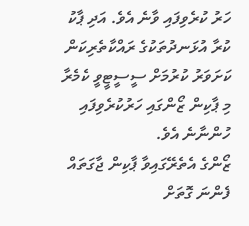ހަރު ކުރެވިފައި ވާނެ އެވެ. އަދި ޕާކު ކުރާ އުޅަނދުތަކުގެ ރައްކާތެރިކަން ކަށަވަރު ކުރުމަށް ސީސީޓީވީ ކެމެރާ މި ޕާކިން ޒޯންގައި ހަރުކުރެވިފައި ހުންނާނެ އެވެ.
ޒޯންގެ އެތެރޭގައިވާ ޕާކިން ޖާގަތައް ފެންނަ ގޮތަށް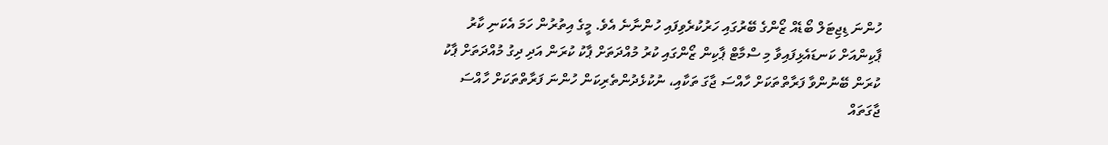ހުންނަ ޑިޖިޓަލް ބޯޑެއް ޒޯންގެ ބޭރުގައި ހަރުކުރެވިފައި ހުންނާނެ އެވެ. މީގެ އިތުރުން ހަމަ އެކަނި ކާރު ޕާކިންއަށް ކަނޑައެޅިފައިވާ މި ސްމާޓް ޕާކިން ޒޯންގައި ކުރު މުއްދަތަށް ޕާކު ކުރަން އަދި ދިގު މުއްދަތަށް ޕާކު ކުރަން ބޭނުންވާ ފަރާތްތަކަށް ހާއްސަ ޖާގަ ތަކާއި، ނުކުޅެދުންތެރިކަން ހުންނަ ފަރާތްތަކަށް ހާއްސަ ޖާގަތައް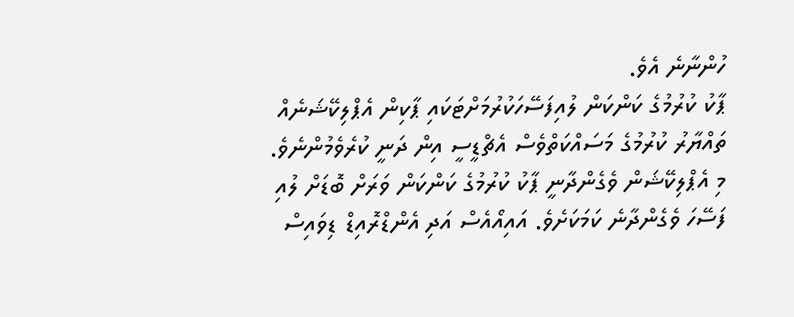ހުންނާނެ އެވެ.
ޕާކު ކުރުމުގެ ކަންކަން ލުއިފަސޭހަކުރުމަށްޓަކައި ޕާކިން އެޕްލިކޭޝަނެއް ތައްޔާރު ކުރުމުގެ މަސައްކަތްވެސް އެޗްޑީސީ އިން ދަނީ ކުރެވެމުންނެވެ.
މި އެޕްލިކޭޝަން ވެގެންދާނީ ޕާކު ކުރުމުގެ ކަންކަން ވަރަށް ބޮޑަށް ލުއި ފަސޭހަ ވެގެންދާނެ ކަމަކަށެވެ. އައިއޯއެސް އަދި އެންޑްރޮއިޑް ޑިވައިސް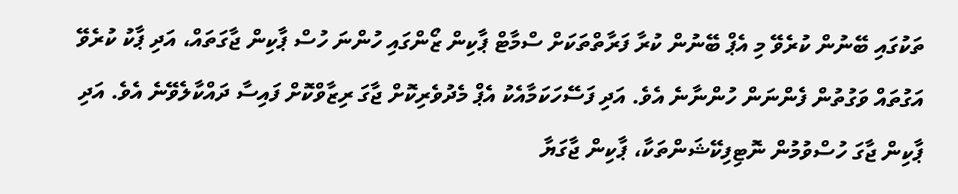ތަކުގައި ބޭނުން ކުރެވޭ މި އެޕް ބޭނުން ކުރާ ފަރާތްތަކަށް ސްމާޓް ޕާކިން ޒޯންގައި ހުންނަ ހުސް ޕާކިން ޖާގަތައް، އަދި ޕާކު ކުރެވޭ އަގުތައް ވަގުތުން ފެންނަން ހުންނާނެ އެވެ. އަދި ފަސޭހަކަމާއެކު އެޕް މެދުވެރިކޮށް ޖާގަ ރިޒާވްކޮށް ފައިސާ ދައްކާލެވޭނެ އެވެ. އަދި ޕާކިން ޖާގަ ހުސްވުމުން ނޮޓިފިކޭޝަންތަކާ، ޕާކިން ޖާގަޔާ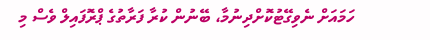ހަމައަށް ނެވިގޭޓުކޮށްދިނުމާ، ބޭނުން ކުރާ ފަރާތުގެ ޕްރޮފައިލް ވެސް މި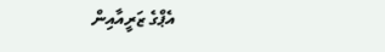އެޕްގެ ޒަރީއާއިން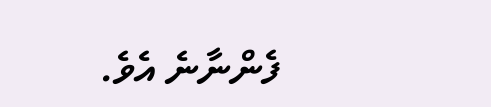ފެންނާނެ އެވެ.